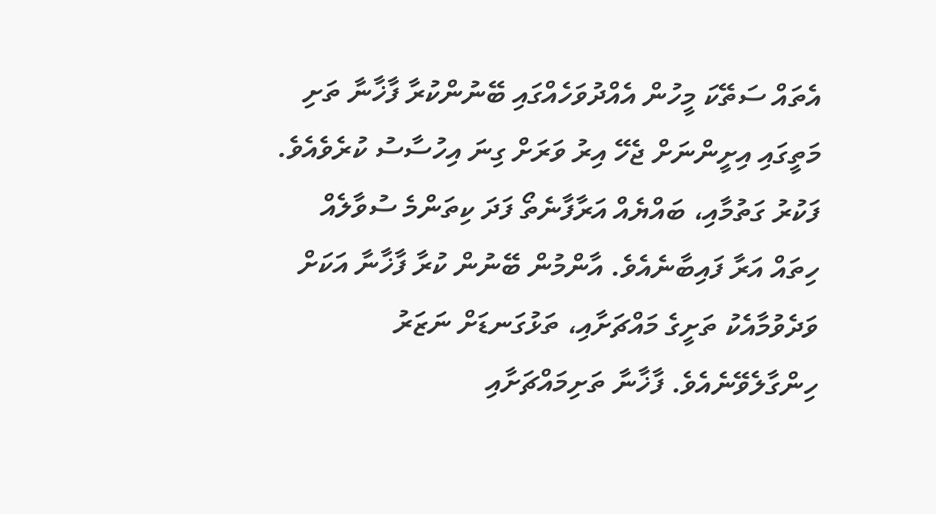އެތައް ސަތޭކަ މީހުން އެއްދުވަހެއްގައި ބޭނުންކުރާ ފާޚާނާ ތަށި މަތީގައި އިށީންނަށް ޖެހޭ އިރު ވަރަށް ގިނަ އިހުސާސު ކުރެވެއެވެ. ފަކުރު ގަތުމާއި، ބައްޔެއް އަރާފާނެތޯ ފަދަ ކިތަންމެ ސުވާލެއް ހިތައް އަރާ ފައިބާނެއެވެ. އާންމުން ބޭނުން ކުރާ ފާޚާނާ އަކަށް ވަދެވުމާއެކު ތަށީގެ މައްޗަށާއި، ތަޅުގަނޑަށް ނަޒަރު ހިންގާލެވޭނެއެވެ. ފާޚާނާ ތަށިމައްޗަށާއި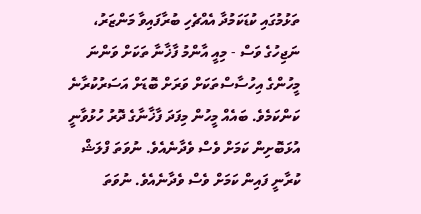ތަޅުމުގައި ކުޑަކަމުދާ އެއްޗެހި ބުރާފައިވާ މަންޒަރު، ނަޖިހުގެ ވަސް - މިއީ އާންމު ފާޚާނާ ތަކަށް ވަންނަ މީހުންގެ އިހުސާސްތަކަށް ވަރަށް ބޮޑަށް އަސަރުކުރާނެ ކަންކަމެވެ. ބައެއް މީހުން މިފަދަ ފާޚާނާގެ ދޮރު ހުޅުވާނީ އުޅަބޮށިން ކަމަށް ވެސް ވެދާނެއެވެ. ނުވަތަ ފްލަޝް ކުރާނީ ފައިން ކަމަށް ވެސް ވެދާނެއެވެ. ނުވަތަ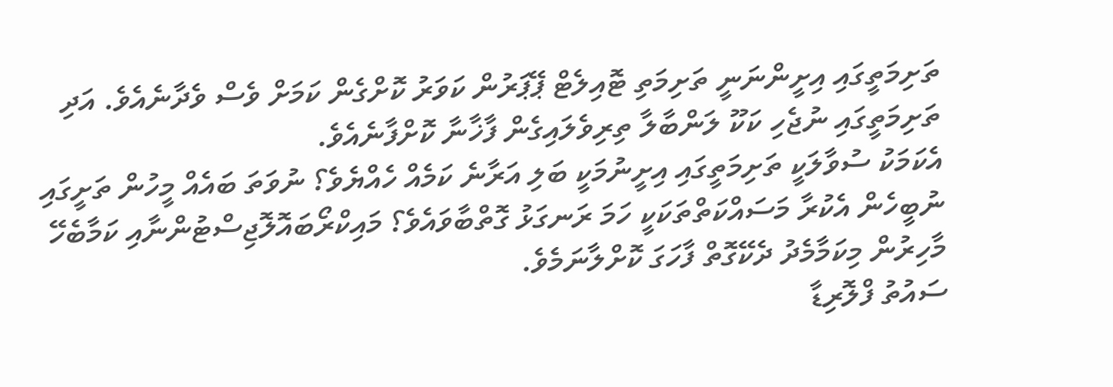ތަށިމަތީގައި އިށީންނަނީ ތަށިމަތި ޓޮއިލެޓް ޕޭޕަރުން ކަވަރު ކޮށްގެން ކަމަށް ވެސް ވެދާނެއެވެ. އަދި ތަށިމަތީގައި ނުޖެހި ކަކޫ ލަންބާލާ ތިރިވެލައިގެން ފާޚާނާ ކޮށްފާނެއެވެ.
އެކަމަކު ސުވާލަކީ ތަށިމަތީގައި އިށީނުމަކީ ބަލި އަރާނެ ކަމެއް ހެއްޔެވެ؟ ނުވަތަ ބައެއް މީހުން ތަށީގައި ނުބީހެން އެކުރާ މަސައްކަތްތަކަކީ ހަމަ ރަނގަޅު ގޮތްބާވައެވެ؟ މައިކްރޯބައޮލޮޖިސްޓުންނާއި ކަމާބެހޭ މާހިރުން މިކަމާމެދު ދެކޭގޮތް ފާހަގަ ކޮށްލާނަމެވެ.
ސައުތު ފްލޮރިޑާ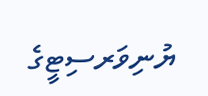ޔުނިވަރސިޓީގެ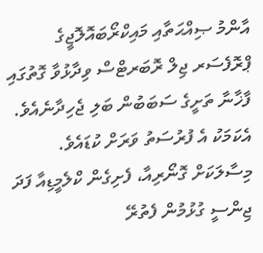އާންމު ޞިއްޙަތާއި މައިކްރޯބައޮލޮޖީގެ ޕްރޮފެސަރ ޖިލް ރޮބަރޓްސް ވިދާޅުވާ ގޮތުގައި ފާޚާނާ ތަށީގެ ސަބަބުން ބަލި ޖެހިދާނެއެވެ. އެކަމަކު އެ ފުރުސަތު ވަރަށް ކުޑައެވެ.
މިސާލަކަށް ގޮނޯރިއާ، ފެށިގެން ކްލެމީޑިއާ ފަދަ ޖިންސީ ގުޅުމުން ފެތުރޭ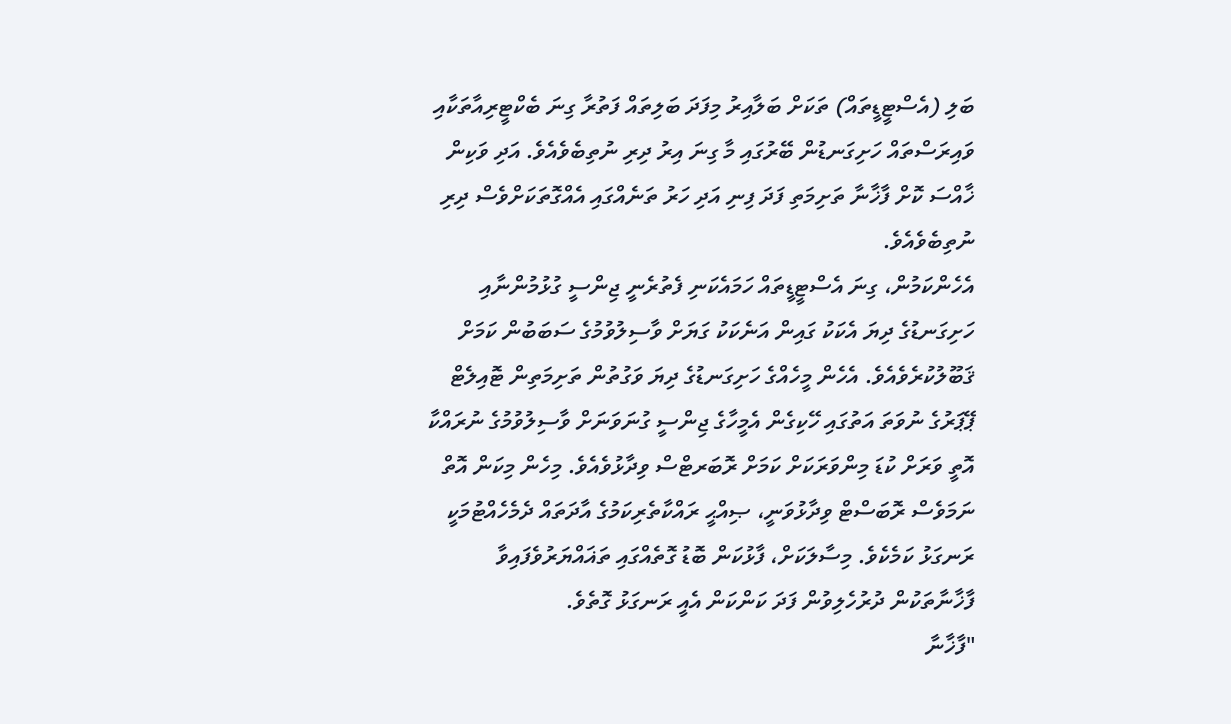ބަލި (އެސްޓީޑީތައް) ތަކަށް ބަލާއިރު މިފަދަ ބަލިތައް ފަތުރާ ގިނަ ބެކްޓީރިއާތަކާއި ވައިރަސްތައް ހަށިގަނޑުން ބޭރުގައި މާ ގިނަ އިރު ދިރި ނުތިބެވެއެވެ. އަދި ވަކިން ޚާއްސަ ކޮށް ފާޚާނާ ތަށިމަތި ފަދަ ފިނި އަދި ހަރު ތަނެއްގައި އެއްގޮތަކަށްވެސް ދިރި ނުތިބެވެއެވެ.
އެހެންކަމުން، ގިނަ އެސްޓީޑީތައް ހަމައެކަނި ފެތުރެނީ ޖިންސީ ގުޅުމުންނާއި ހަށިގަނޑުގެ ދިޔަ އެކަކު ގައިން އަނެކަކު ގަޔަށް ވާސިލުވުމުގެ ސަބަބުން ކަމަށް ޤަބޫލުކުރެވެއެވެ. އެހެން މީހެއްގެ ހަށިގަނޑުގެ ދިޔަ ވަގުތުން ތަށިމަތިން ޓޮއިލެޓް ޕޭޕަރުގެ ނުވަތަ އަތުގައި ހޭކިގެން އެމީހާގެ ޖިންސީ ގުނަވަނަށް ވާސިލުވުމުގެ ނުރައްކާ އޮތީ ވަރަށް ކުޑަ މިންވަރަކަށް ކަމަށް ރޮބަރޓްސް ވިދާޅުވެއެވެ. މިހެން މިކަން އޮތް ނަމަވެސް ރޮބަސްޓް ވިދާޅުވަނީ، ޞިއްޙީ ރައްކާތެރިކަމުގެ އާދަތައް ދެމެހެއްޓުމަކީ ރަނގަޅު ކަމެކެވެ. މިސާލަކަށް، ފާޅުކަން ބޮޑު ގޮތެއްގައި ތަޣައްޔަރުވެފައިވާ ފާޚާނާތަކުން ދުރުހެލިވުން ފަދަ ކަންކަން އެއީ ރަނގަޅު ގޮތެވެ.
"ފާޚާނާ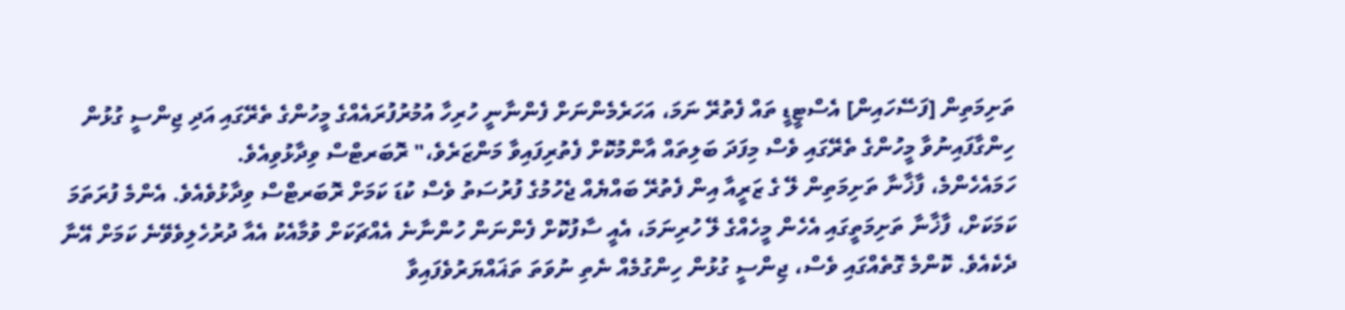ތަށިމަތިން [ފަސޭހައިން] އެސްޓީޑީ ތައް ފެތުރޭ ނަމަ، އަހަރެމެންނަށް ފެންނާނީ ހުރިހާ އުމުރުފުރައެއްގެ މީހުންގެ ތެރޭގައި އަދި ޖިންސީ ގުޅުން ހިންގާފައިނުވާ މީހުންގެ ތެރޭގައި ވެސް މިފަދަ ބަލިތައް އާންމުކޮށް ފެތުރިފައިވާ މަންޒަރެވެ،" ރޮބަރޓްސް ވިދާޅުވިއެވެ.
ހަމައެހެންމެ، ފާޚާނާ ތަށިމަތިން ލޭ ގެ ޒަރީއާ އިން ފެތުރޭ ބައްޔެއް ޖެހުމުގެ ފުރުސަތު ވެސް ކުޑަ ކަމަށް ރޮބަރޓްސް ވިދާޅުވެއެވެ. އެންމެ ފުރަތަމަ ކަމަކަށް، ފާޚާނާ ތަށިމަތީގައި އެހެން މީހެއްގެ ލޭ ހުރިނަމަ، އެއީ ސާފުކޮށް ފެންނަން ހުންނާނެ އެއްޗަކަށް ވުމާއެކު އެއާ ދުރުހެލިވެވޭނެ ކަމަށް އޭނާ ދެކެއެވެ. ކޮންމެ ގޮތެއްގައި ވެސް، ޖިންސީ ގުޅުން ހިންގުމެއް ނެތި ނުވަތަ ތަޣައްޔަރުވެފައިވާ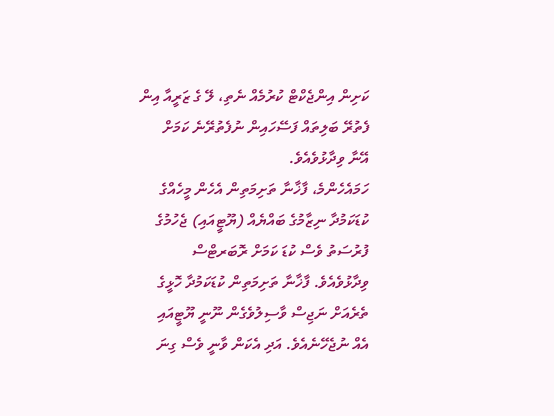ކަށިން އިންޖެކްޓް ކުރުމެއް ނެތި، ލޭ ގެ ޒަރީއާ އިން ފެތުރޭ ބަލިތައް ފަސޭހައިން ނުފެތުރޭނެ ކަމަށް އޭނާ ވިދާޅުވެއެވެ.
ހަމައެހެންމެ، ފާޚާނާ ތަށިމަތިން އެހެން މީހެއްގެ ކުޑަކަމުދާ ނިޒާމުގެ ބައްޔެއް (ޔޫޓީއައި) ޖެހުމުގެ ފުރުސަތު ވެސް ކުޑަ ކަމަށް ރޮބަރޓްސް ވިދާޅުވެއެވެ. ފާޚާނާ ތަށިމަތިން ކުޑަކަމުދާ ހޮޅީގެ ތެރެއަށް ނަޖިސް ވާސިލުވެގެން ނޫނީ ޔޫޓީއައި އެއް ނުޖެހޭނެއެވެ. އަދި އެކަން ވާނީ ވެސް ގިނަ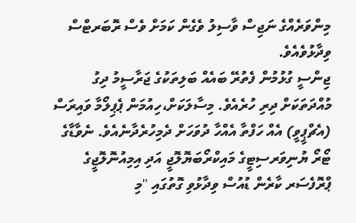މިންވަރެއްގެ ނަޖިސް ވާސިލު ވެގެން ކަމަށް ވެސް ރޮބަރޓްސް ވިދާޅުވެއެވެ.
ޖިންސީ ގުޅުމުން ފެތުރޭ ބައެއް ބަލިތަކުގެ ޖަރާސީމު ދިގު މުއްދަތަކަށް ދިރި ހުރެއެވެ. މިސާލަކަށް،ހިއުމަން ޕެޕިލޯމާ ވައިރަސް (އެޗްޕީވީ) އެއް ހަފްތާ އެއްހާ ދުވަހަށް ދެމިހުރެދާނެއެވެ. ނެވާޑާގެ ޓޯރޯ ޔުނިވަރސިޓީގެ މައިކްރޯބަޔޮލޮޖީ އަދި އިމިއުނޮލޮޖީގެ ޕްރޮފެސަރ ކާރެން ޑުއުސް ވިދާޅުވި ގޮތުގައި "މި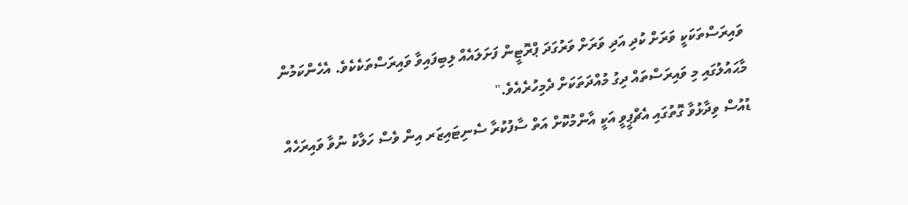ވައިރަސްތަކަކީ ވަރަށް ކުދި އަދި ވަރަށް ވަރުގަދަ ޕްރޮޓީން ފަށަލައެއް ލިބިފައިވާ ވައިރަސްތަކެކެވެ. އެހެންކަމުން މާޙައުލުގައި މި ވައިރަސްތައް ދިގު މުއްދަތަކަށް ދެމިހުރެއެވެ."
ޑުއުސް ވިދާޅުވާ ގޮތުގައި އެޗްޕީވީ އަކީ އާންމުކޮށް އަތް ސާފުކުރާ ސެނިޓައިޒަރ އިން ވެސް ހަލާކު ނުވާ ވައިރަހެއް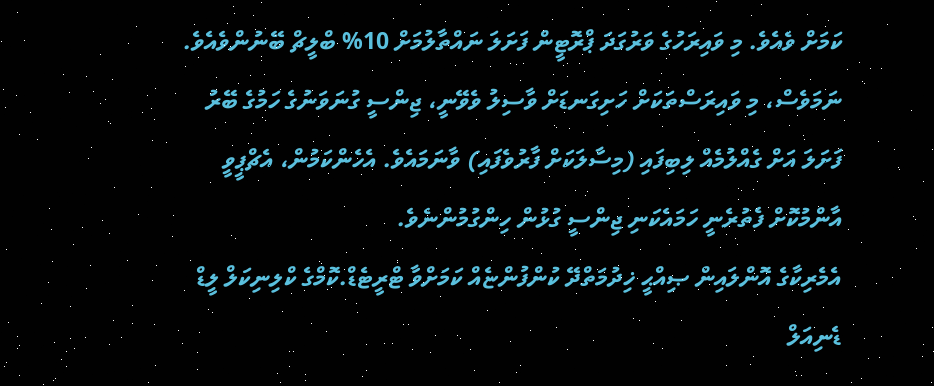ކަމަށް ވެއެވެ. މި ވައިރަހުގެ ވަރުގަދަ ޕްރޮޓީން ފަށަލަ ނައްތާލުމަށް 10% ބްލީޗް ބޭނުންވެއެވެ. ނަމަވެސް، މި ވައިރަސްތަކަށް ހަށިގަނޑަށް ވާސިލު ވެވޭނީ، ޖިންސީ ގުނަވަނުގެ ހަމުގެ ބޭރު ފަށަލަ އަށް ގެއްލުމެއް ލިބިފައި (މިސާލަކަށް ފާރުވެފައި) ވާނަމައެވެ. އެހެންކަމުން، އެޗްޕީވީ އާންމުކޮށް ފެތުރެނީ ހަމައެކަނި ޖިންސީ ގުޅުން ހިންގުމުންނެވެ.
އެމެރިކާގެ އޮންލައިން ޞިއްޙީ ޚިދުމަތްދޭ ކުންފުންޏެއް ކަމަށްވާ ޓްރީޓެޑް.ކޮމްގެ ކްލިނިކަލް ލީޑް ޑެނިއަލް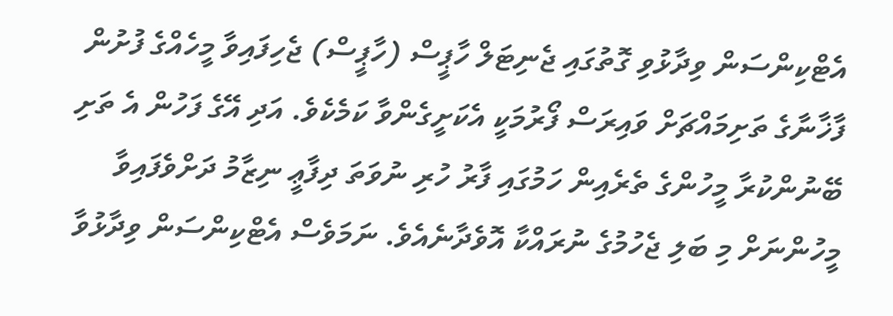އެޓްކިންސަން ވިދާޅުވި ގޮތުގައި ޖެނިޓަލް ހާޕީސް (ހާޕީސް) ޖެހިފައިވާ މީހެއްގެ ފުށުން ފާޚާނާގެ ތަށިމައްޗަށް ވައިރަސް ފޯރުމަކީ އެކަށީގެންވާ ކަމެކެވެ. އަދި އޭގެ ފަހުން އެ ތަށި ބޭނުންކުރާ މީހުންގެ ތެރެއިން ހަމުގައި ފާރު ހުރި ނުވަތަ ދިފާޢީ ނިޒާމު ދަށްވެފައިވާ މީހުންނަށް މި ބަލި ޖެހުމުގެ ނުރައްކާ އޮވެދާނެއެވެ. ނަމަވެސް އެޓްކިންސަން ވިދާޅުވާ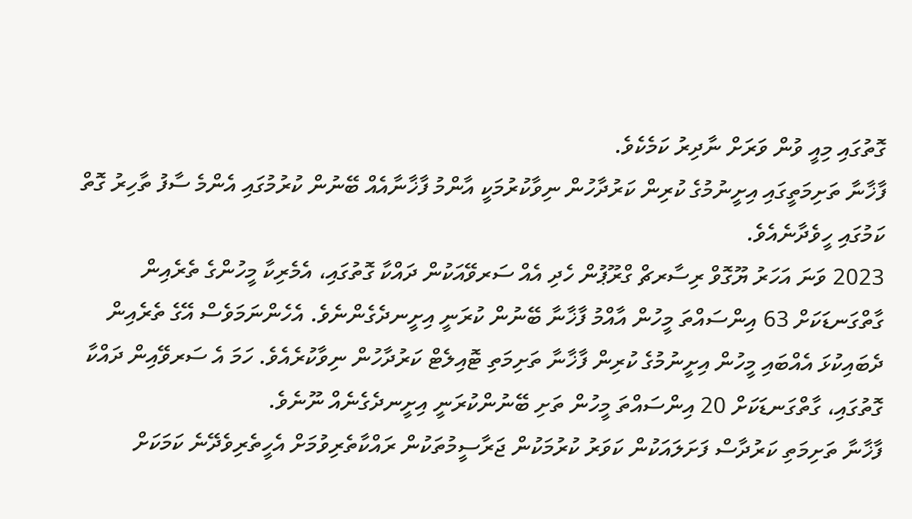ގޮތުގައި މިއީ ވުން ވަރަށް ނާދިރު ކަމެކެވެ.
ފާޚާނާ ތަށިމަތީގައި އިށީނުމުގެ ކުރިން ކަރުދާހުން ނިވާކުރުމަކީ އާންމު ފާޚާނާއެއް ބޭނުން ކުރުމުގައި އެންމެ ސާފު ތާހިރު ގޮތް ކަމުގައި ހީވެދާނެއެވެ.
2023 ވަނަ އަހަރު ޔޫގޮވް ރިސާރޗް ގްރޫޕުން ހެދި އެއް ސަރވޭއަކުން ދައްކާ ގޮތުގައި، އެމެރިކާ މީހުންގެ ތެރެއިން ގާތްގަނޑަކަށް 63 އިންސައްތަ މީހުން އާއްމު ފާޚާނާ ބޭނުން ކުރަނީ އިށީނދެގެންނެވެ. އެހެންނަމަވެސް އޭގެ ތެރެއިން ދެބައިކުޅަ އެއްބައި މީހުން އިށީނުމުގެ ކުރިން ފާޚާނާ ތަށިމަތި ޓޮއިލެޓް ކަރުދާހުން ނިވާކުރެއެވެ. ހަމަ އެ ސަރވޭއިން ދައްކާ ގޮތުގައި، ގާތްގަނޑަކަށް 20 އިންސައްތަ މީހުން ތަށި ބޭނުންކުރަނީ އިށީނދެގެނެއް ނޫނެވެ.
ފާޚާނާ ތަށިމަތި ކަރުދާސް ފަށަލައަކުން ކަވަރު ކުރުމަކުން ޖަރާސީމުތަކުން ރައްކާތެރިވުމަށް އެހީތެރިވެދޭނެ ކަމަކަށް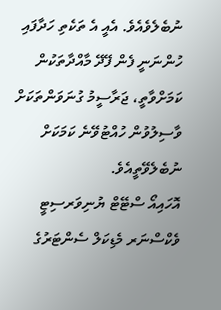ނުބެލެވެއެވެ. އެއީ އެ ތަކެތި ހަދާފައި ހުންނަނީ ފެން ފޭދޭ މާއްދާތަކުން ކަމަށްވާތީ، ޖަރާސީމު ގުނަވަންތަކަށް ވާސިލުވުން ހުއްޓުވޭނެ ކަމަކަށް ނުބެލެވޭތީއެވެ.
އޮހައިއޯ ސްޓޭޓް ޔުނިވަރސިޓީ ވެކްސްނަރ މެޑިކަލް ސެންޓަރުގެ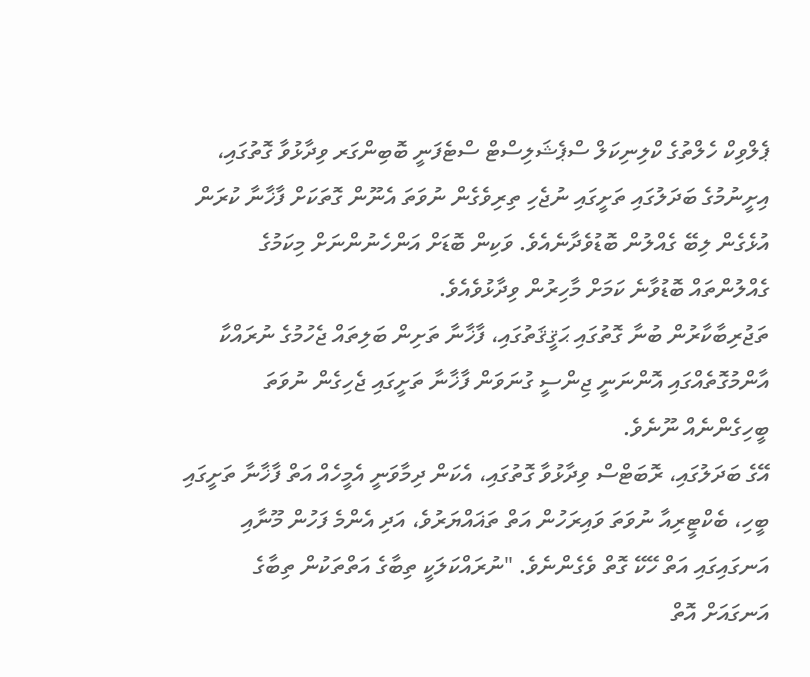ޕެލްވިކް ހެލްތުގެ ކްލިނިކަލް ސްޕެޝަލިސްޓް ސްޓެފަނީ ބޮބިންގަރ ވިދާޅުވާ ގޮތުގައި، އިށީނުމުގެ ބަދަލުގައި ތަށީގައި ނުޖެހި ތިރިވެގެން ނުވަތަ އެނޫން ގޮތަކަށް ފާޚާނާ ކުރަން އުޅެގެން ލިބޭ ގެއްލުން ބޮޑުވެދާނެއެވެ. ވަކިން ބޮޑަށް އަންހެނުންނަށް މިކަމުގެ ގެއްލުންތައް ބޮޑުވާނެ ކަމަށް މާހިރުން ވިދާޅުވެއެވެ.
ތަޖުރިބާކާރުން ބުނާ ގޮތުގައި ޙަޤީޤަތުގައި، ފާޚާނާ ތަށިން ބަލިތައް ޖެހުމުގެ ނުރައްކާ އާންމުގޮތެއްގައި އޮންނަނީ ޖިންސީ ގުނަވަން ފާޚާނާ ތަށީގައި ޖެހިގެން ނުވަތަ ބީހިގެންނެއް ނޫނެވެ.
އޭގެ ބަދަލުގައި، ރޮބަޓްސް ވިދާޅުވާ ގޮތުގައި، އެކަން ދިމާވަނީ އެމީހެއް އަތް ފާޚާނާ ތަށީގައި ބީހި، ބެކްޓީރިއާ ނުވަތަ ވައިރަހުން އަތް ތަޣައްޔަރުވެ، އަދި އެންމެ ފަހުން މޫނާއި އަނގައިގައި އަތް ހޭކޭ ގޮތް ވެގެންނެވެ. "ނުރައްކަލަކީ ތިބާގެ އަތްތަކުން ތިބާގެ އަނގައަށް އޮތް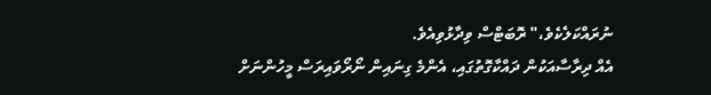ނުރައްކަލެކެވެ،" ރޮބަޓްސް ވިދާޅުވިއެވެ.
އެއް ދިރާސާއަކުން ދައްކާގޮތުގައި، އެންމެ ގިނައިން ނޯރޯވައިރަސް މީހުންނަށް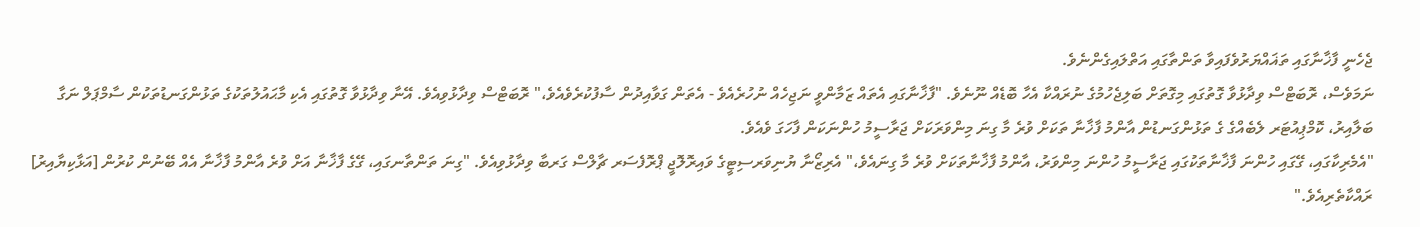ޖެހެނީ ފާޚާނާގައި ތަޣައްޔަރުވެފައިވާ ތަންތާގައި އަތްލައިގެންނެވެ.
ނަމަވެސް، ރޮބަޓްސް ވިދާޅުވާ ގޮތުގައި މިގޮތަށް ބަލިޖެހުމުގެ ނުރައްކާ އެހާ ބޮޑެއް ނޫނެވެ. "ފާޚާނާގައި އެތައް ޒަމާންވީ ނަޖިހެއް ނުހުރެއެވެ - އެތަން ގަވާއިދުން ސާފުކުރެވެއެވެ،" ރޮބަޓްސް ވިދާޅުވިއެވެ. އޭނާ ވިދާޅުވާ ގޮތުގައި އެކި މާޙައުލުތަކުގެ ތަޅުންގަނޑުތަކުން ސާމްޕަލް ނަގާ ބަލާއިރު، ކޮމްޕިއުޓަރ ލެބެއްގެ ގެ ތަޅުންގަނޑުން އާންމު ފާޚާނާ ތަކަށް ވުރެ މާ ގިނަ މިންވަރަކަށް ޖަރާސީމު ހުންނަކަން ފާހަގަ ވެއެވެ.
"އެމެރިކާގައި، ގޭގައި ހުންނަ ފާޚާނާތަކުގައި ޖަރާސީމު ހުންނަ މިންވަރު، އާންމު ފާޚާނާތަކަށް ވުރެ މާ ގިނައެވެ،" އެރިޒޯނާ ޔުނިވަރސިޓީގެ ވައިރޮލޮޖީ ޕްރޮފެސަރ ޗާލްސް ގަރބާ ވިދާޅުވިއެވެ. "ގިނަ ތަންތާނގައި، ގޭގެ ފާޚާނާ އަށް ވުރެ އާންމު ފާޚާނާ އެއް ބޭނުން ކުރުން [އަޅާކިޔާއިރު] ރައްކާތެރިއެވެ."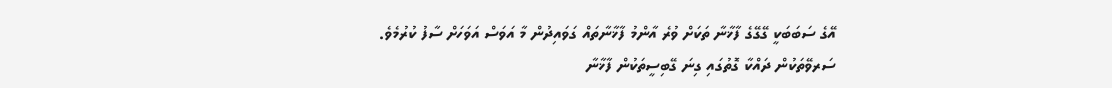އޭގެ ސަބަބަކީ ގޭގޭގެ ފާޚާނާ ތަކަށް ވުރެ އާންމު ފާޚާނާތައް ގަވައިދުން މާ އަވަސް އަވަހަށް ސާފު ކުރުމެވެ. ސަރވޭތަކުން ދައްކާ ގޮތުގައި ގިނަ ގޭބިސީތަކުން ފާޚާނާ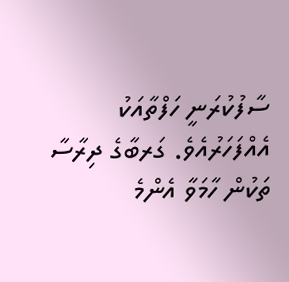ސާފުކުރަނީ ހަފްތާއަކު އެއްފަހަރުއެވެ. ގަރބާގެ ދިރާސާ ތަކުން ހާމަވާ އެންމެ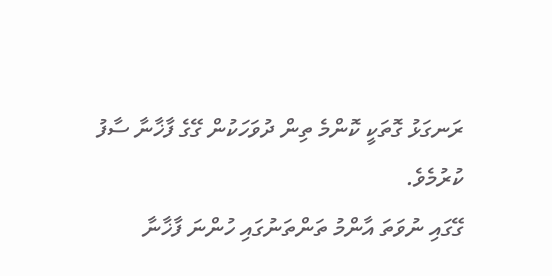ރަނގަޅު ގޮތަކީ ކޮންމެ ތިން ދުވަހަކުން ގޭގެ ފާޚާނާ ސާފު ކުރުމެވެ.
ގޭގައި ނުވަތަ އާންމު ތަންތަނުގައި ހުންނަ ފާޚާނާ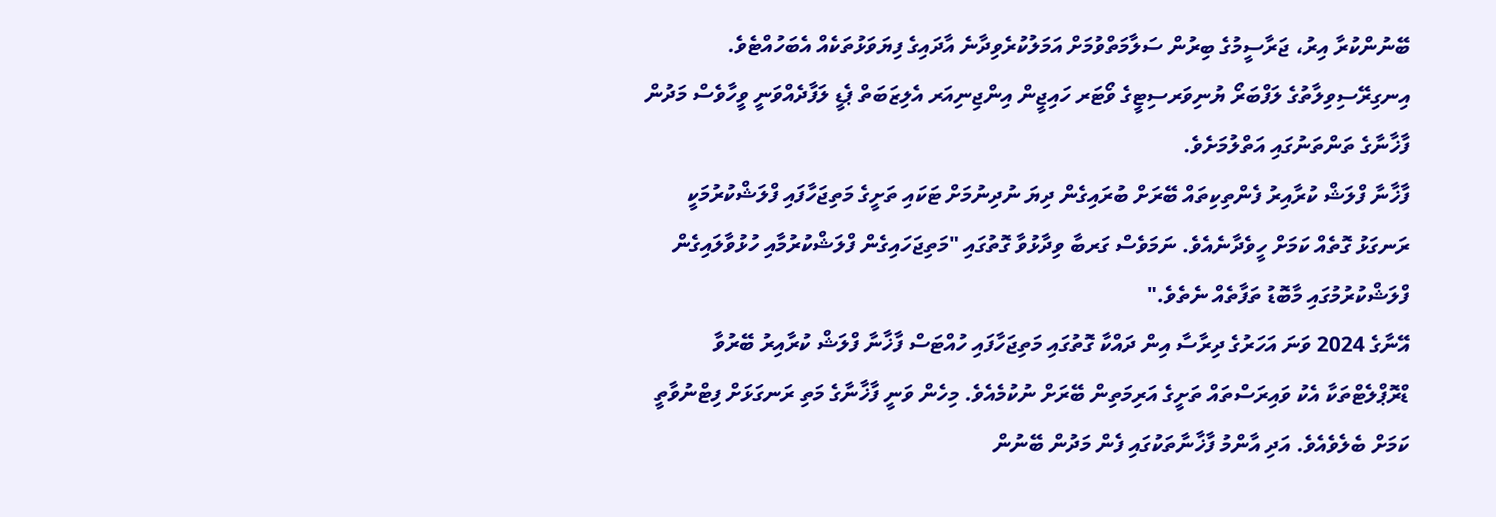ބޭނުންކުރާ އިރު، ޖަރާސީމުގެ ބިރުން ސަލާމަތްވުމަށް އަމަލުކުރެވިދާނެ އާދައިގެ ފިޔަވަޅުތަކެއް އެބަހުއްޓެވެ. އިނގިރޭސިވިލާތުގެ ލަފްބަރޯ ޔުނިވަރސިޓީގެ ވޯޓަރ ހައިޖީން އިންޖިނިއަރ އެލިޒަބަތް ޕެޑީ ލަފާދެއްވަނީ ވީހާވެސް މަދުން ފާޚާނާގެ ތަންތަނުގައި އަތްލުމަށެވެ.
ފާޚާނާ ފްލަޝް ކުރާއިރު ފެންތިކިތައް ބޭރަށް ބުރައިގެން ދިޔަ ނުދިނުމަށް ޓަކައި ތަށީގެ މަތިޖަހާފައި ފްލަޝްކުރުމަކީ ރަނގަޅު ގޮތެއް ކަމަށް ހީވެދާނެއެވެ. ނަމަވެސް ގަރބާ ވިދާޅުވާ ގޮތުގައި "މަތިޖަހައިގެން ފްލަޝްކުރުމާއި ހުޅުވާލައިގެން ފްލަޝްކުރުމުގައި މާބޮޑު ތަފާތެއް ނެތެވެ."
އޭނާގެ 2024 ވަނަ އަހަރުގެ ދިރާސާ އިން ދައްކާ ގޮތުގައި މަތިޖަހާފައި ހުއްޓަސް ފާޚާނާ ފްލަޝް ކުރާއިރު ބޭރުވާ ޑްރޮޕްލެޓްތަކާ އެކު ވައިރަސްތައް ތަށީގެ އަރިމަތިން ބޭރަށް ނުކުމެއެވެ. މިހެން ވަނީ ފާޚާނާގެ މަތި ރަނގަޅަށް ފިޓްނުވާތީ ކަމަށް ބެލެވެއެވެ. އަދި އާންމު ފާޚާނާތަކުގައި ފެން މަދުން ބޭނުން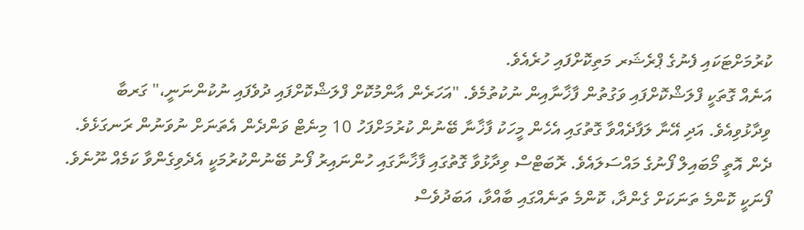ކުރުމަށްޓަކައި ފެނުގެ ޕްރެޝަރ މަތިކޮށްފައި ހުރެއެވެ.
އަނެއް ގޮތަކީ ފްލަޝްކޮށްފައި ވަގުތުން ފާޚާނާއިން ނުކުތުމެވެ. "އަހަރެން އާންމުކޮށް ފްލަޝްކޮށްފައި ދުވެފައި ނުކުންނަނީ،" ގަރބާ ވިދާޅުވިއެވެ. އަދި އޭނާ ލަފާދެއްވާ ގޮތުގައި އެހެން މީހަކު ފާޚާނާ ބޭނުން ކުރުމަށްފަހު 10 މިނެޓް ވަންދެން އެތަނަށް ނުވަނުން ރަނގަޅެވެ.
ދެން އޮތީ މޯބައިލް ފޯނުގެ މައްސަލައެވެ. ރޮބަޓްސް ވިދާޅުވާ ގޮތުގައި ފާޚާނާގައި ހުންނައިރު ފޯނު ބޭނުންކުރުމަކީ އެދެވިގެންވާ ކަމެއް ނޫނެވެ. ފޯނަކީ ކޮންމެ ތަނަކަށް ގެންދާ، ކޮންމެ ތަނެއްގައި ބާއްވާ، އަބަދުވެސް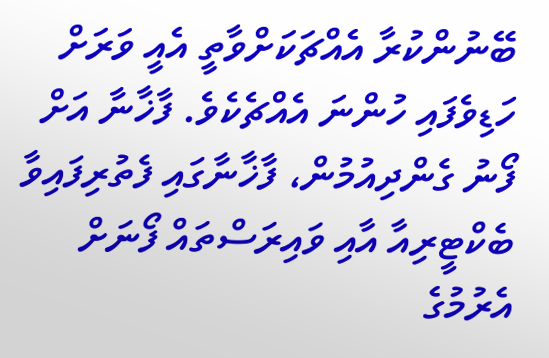ބޭނުންކުރާ އެއްޗަކަށްވާތީ އެއީ ވަރަށް ހަޑިވެފައި ހުންނަ އެއްޗެކެވެ. ފާޚާނާ އަށް ފޯނު ގެންދިއުމުން، ފާޚާނާގައި ފެތުރިފައިވާ ބެކްޓީރިއާ އާއި ވައިރަސްތައް ފޯނަށް އެރުމުގެ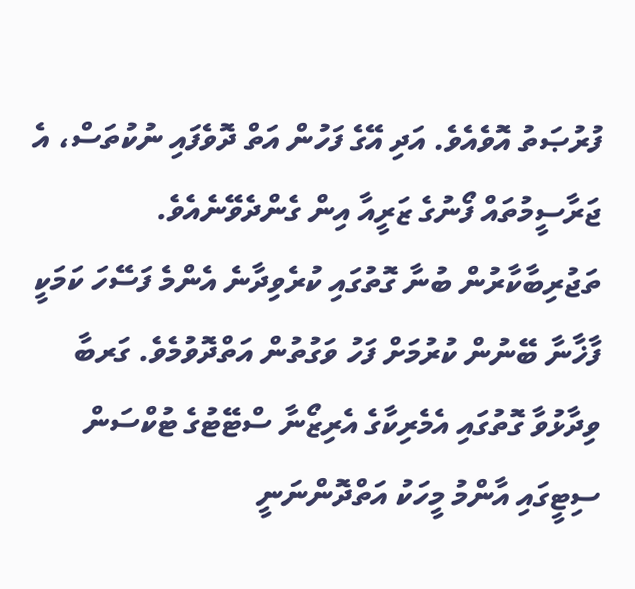ފުރުޞަތު އޮވެއެވެ. އަދި އޭގެ ފަހުން އަތް ދޮވެފައި ނުކުތަސް، އެ ޖަރާސީމުތައް ފޯނުގެ ޒަރީއާ އިން ގެންދެވޭނެއެވެ.
ތަޖުރިބާކާރުން ބުނާ ގޮތުގައި ކުރެވިދާނެ އެންމެ ފަސޭހަ ކަމަކީ ފާޚާނާ ބޭނުން ކުރުމަށް ފަހު ވަގުތުން އަތްދޮވުމެވެ. ގަރބާ ވިދާޅުވާ ގޮތުގައި އެމެރިކާގެ އެރިޒޯނާ ސްޓޭޓުގެ ޓުކްސަން ސިޓީގައި އާންމު މީހަކު އަތްދޮންނަނީ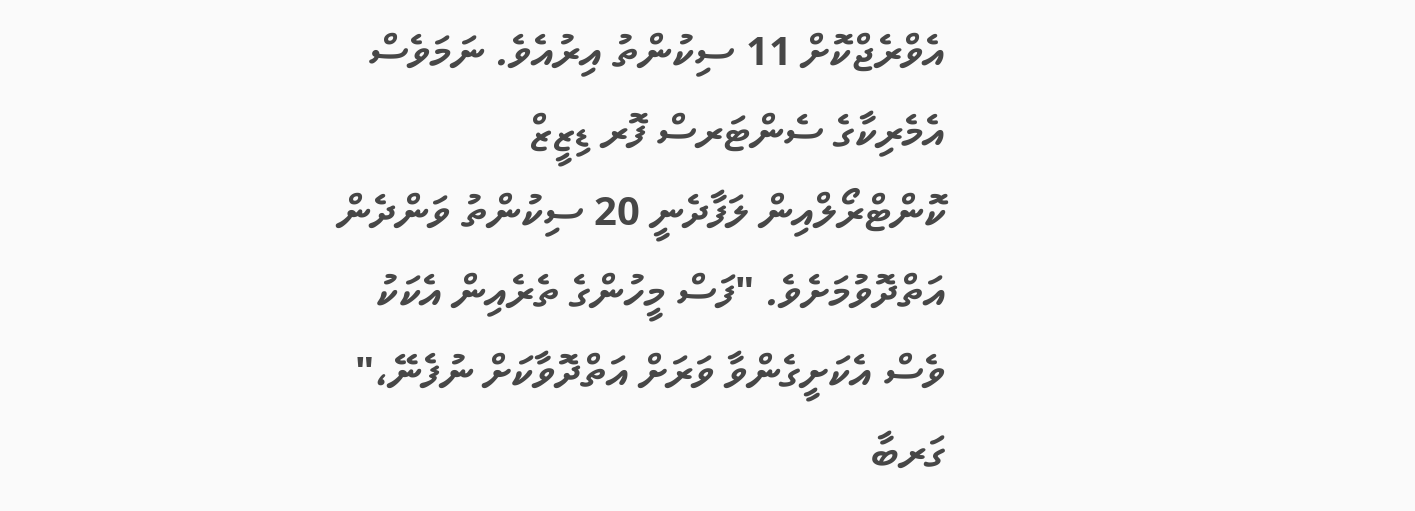އެވްރެޖްކޮށް 11 ސިކުންތު އިރުއެވެ. ނަމަވެސް އެމެރިކާގެ ސެންޓަރސް ފޮރ ޑިޒީޒް ކޮންޓްރޯލްއިން ލަފާދެނީ 20 ސިކުންތު ވަންދެން އަތްދޮވުމަށެވެ. "ފަސް މީހުންގެ ތެރެއިން އެކަކު ވެސް އެކަށީގެންވާ ވަރަށް އަތްދޮވާކަށް ނުފެނޭ،" ގަރބާ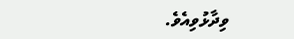ވިދާޅުވިއެވެ.